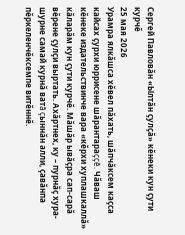Сергей Павловăн «Ылтăн çулçă» кĕнеки кун çути курчĕ
25 мая 2026
Урамра ялкăшса хĕвел пăхать, шăпчăксем каçса кайсах çурхи юррисене шăрантараççĕ. Чăваш кĕнеке издательствинче вара «кĕрхи хуплашкаллă» кăларăм кун çути курчĕ. Мăшăр ывăçра сап-сарă вĕрене çулçи выртать. Ахăртнех, ку – пурнăç хура-шурне самай курнă ватă çыннăн алли, çавăнпа пĕркеленчĕксемпе витĕннĕ.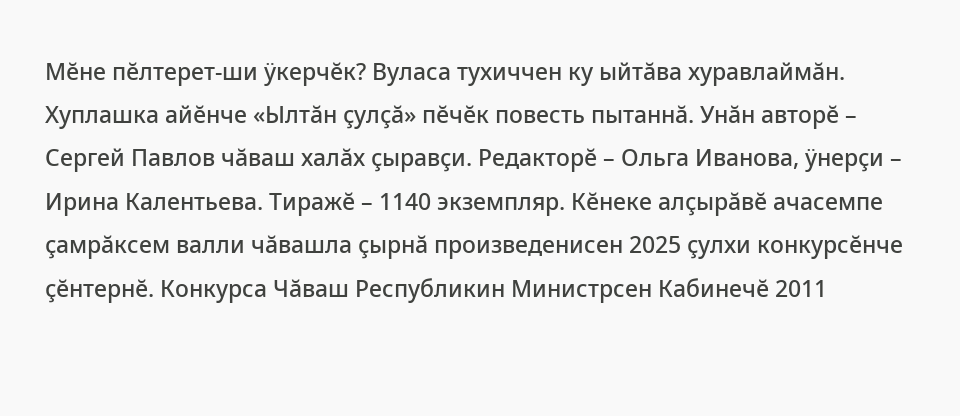Мĕне пĕлтерет-ши ÿкерчĕк? Вуласа тухиччен ку ыйтăва хуравлаймăн.
Хуплашка айĕнче «Ылтăн çулçă» пĕчĕк повесть пытаннă. Унăн авторĕ – Сергей Павлов чăваш халăх çыравçи. Редакторĕ – Ольга Иванова, ÿнерçи – Ирина Калентьева. Тиражĕ – 1140 экземпляр. Кĕнеке алçырăвĕ ачасемпе çамрăксем валли чăвашла çырнă произведенисен 2025 çулхи конкурсĕнче çĕнтернĕ. Конкурса Чăваш Республикин Министрсен Кабинечĕ 2011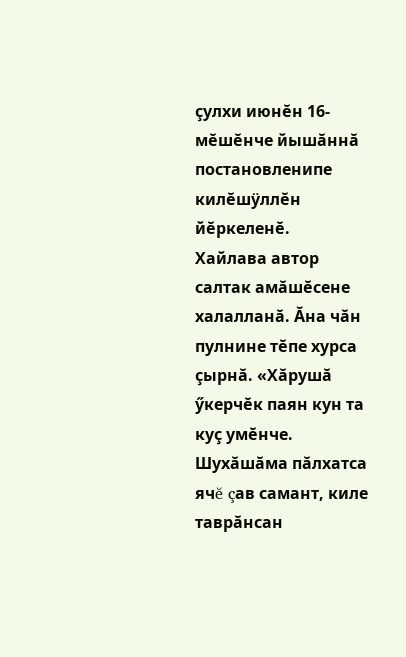çулхи июнĕн 16-мĕшĕнче йышăннă постановленипе килĕшÿллĕн йĕркеленĕ.
Хайлава автор салтак амăшĕсене халалланă. Ăна чăн пулнине тĕпе хурса çырнă. «Хăрушă ӳкерчĕк паян кун та куç умĕнче. Шухăшăма пăлхатса ячĕ çав самант, киле таврăнсан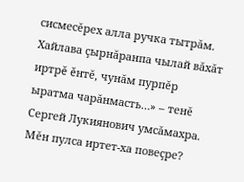сисмесĕрех алла ручка тытрăм. Хайлава çырнăранпа чылай вăхăт иртрĕ ĕнтĕ, чунăм пурпĕр ыратма чарăнмасть…» – тенĕ Сергей Лукиянович умсăмахра.
Мĕн пулса иртет-ха повеçре?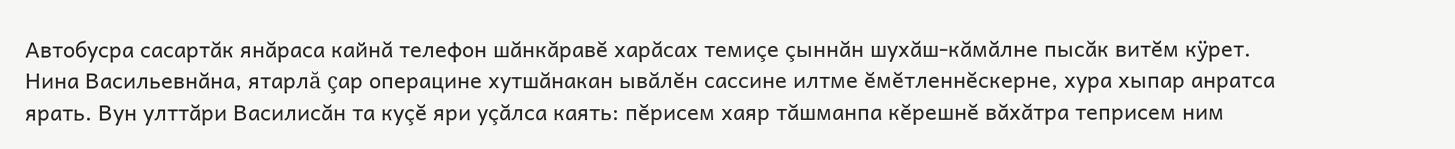Автобусра сасартăк янăраса кайнă телефон шăнкăравĕ харăсах темиçе çыннăн шухăш-кăмăлне пысăк витĕм кÿрет. Нина Васильевнăна, ятарлă çар операцине хутшăнакан ывăлĕн сассине илтме ĕмĕтленнĕскерне, хура хыпар анратса ярать. Вун улттăри Василисăн та куçĕ яри уçăлса каять: пĕрисем хаяр тăшманпа кĕрешнĕ вăхăтра теприсем ним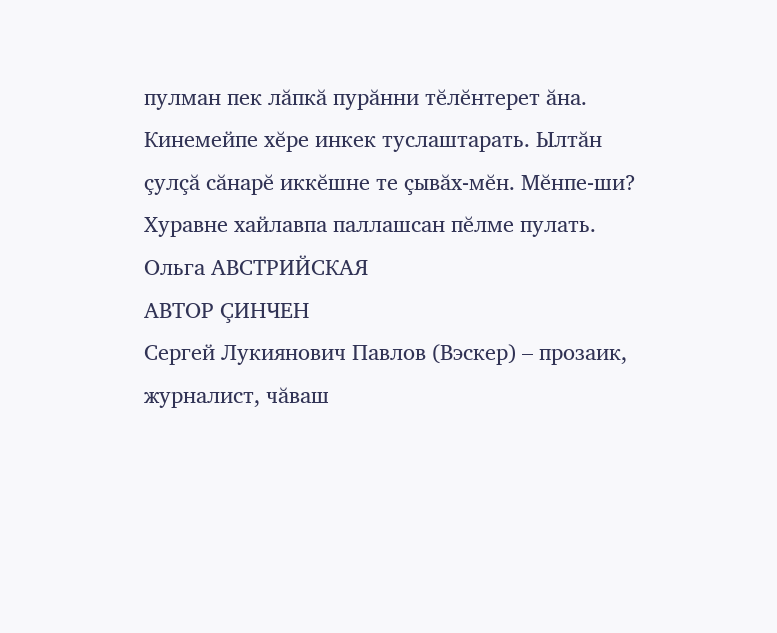пулман пек лăпкă пурăнни тĕлĕнтерет ăна. Кинемейпе хĕре инкек туслаштарать. Ылтăн çулçă сăнарĕ иккĕшне те çывăх-мĕн. Мĕнпе-ши? Хуравне хайлавпа паллашсан пĕлме пулать.
Ольга АВСТРИЙСКАЯ
АВТОР ÇИНЧЕН
Сергей Лукиянович Павлов (Вэскер) – прозаик, журналист, чăваш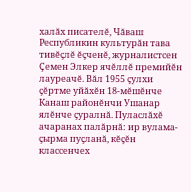халăх писателĕ, Чăваш Республикин культурăн тава тивĕçлĕ ĕçченĕ, журналистсен Çемен Элкер ячĕллĕ премийĕн лауреачĕ. Вăл 1955 çулхи çĕртме уйăхĕн 18-мĕшĕнче Канаш районĕнчи Ушанар ялĕнче çуралнă. Пуласлăхĕ ачаранах палăрнă: ир вулама-çырма пуçланă, кĕçĕн классенчех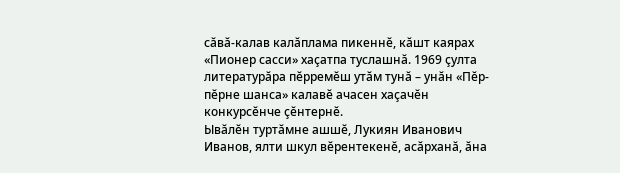сăвă-калав калăплама пикеннĕ, кăшт каярах «Пионер сасси» хаçатпа туслашнă. 1969 çулта литературăра пĕрремĕш утăм тунă – унăн «Пĕр-пĕрне шанса» калавĕ ачасен хаçачĕн конкурсĕнче çĕнтернĕ.
Ывăлĕн туртăмне ашшĕ, Лукиян Иванович Иванов, ялти шкул вĕрентекенĕ, асăрханă, ăна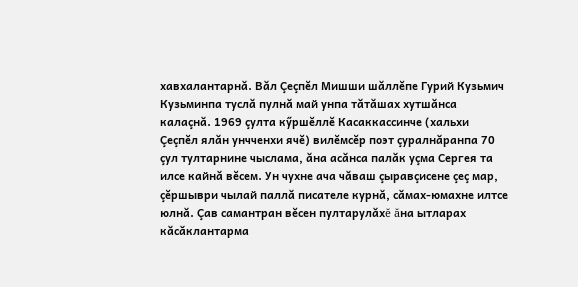хавхалантарнă. Вăл Çеçпĕл Мишши шăллĕпе Гурий Кузьмич Кузьминпа туслă пулнă май унпа тăтăшах хутшăнса калаçнă. 1969 çулта кӳршĕллĕ Касаккассинче (хальхи Çеçпĕл ялăн унчченхи ячĕ) вилĕмсĕр поэт çуралнăранпа 70 çул тултарнине чыслама, ăна асăнса палăк уçма Сергея та илсе кайнă вĕсем. Ун чухне ача чăваш çыравçисене çеç мар, çĕршыври чылай паллă писателе курнă, сăмах-юмахне илтсе юлнă. Çав самантран вĕсен пултарулăхĕ ăна ытларах кăсăклантарма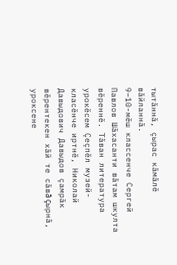тытăннă, çырас кăмăлĕ вăйланнă.
9–10-мĕш классенче Сергей Павлов Шăхасанти вăтам шкулта вĕреннĕ. Тăван литература урокĕсем Çеçпĕл музей-класĕнче иртнĕ, Николай Давыдович Давыдов çамрăк вĕрентекен хăй те сăвă çырнă, уроксене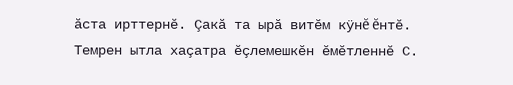ăста ирттернĕ. Çакă та ырă витĕм кÿнĕ ĕнтĕ.
Темрен ытла хаçатра ĕçлемешкĕн ĕмĕтленнĕ С.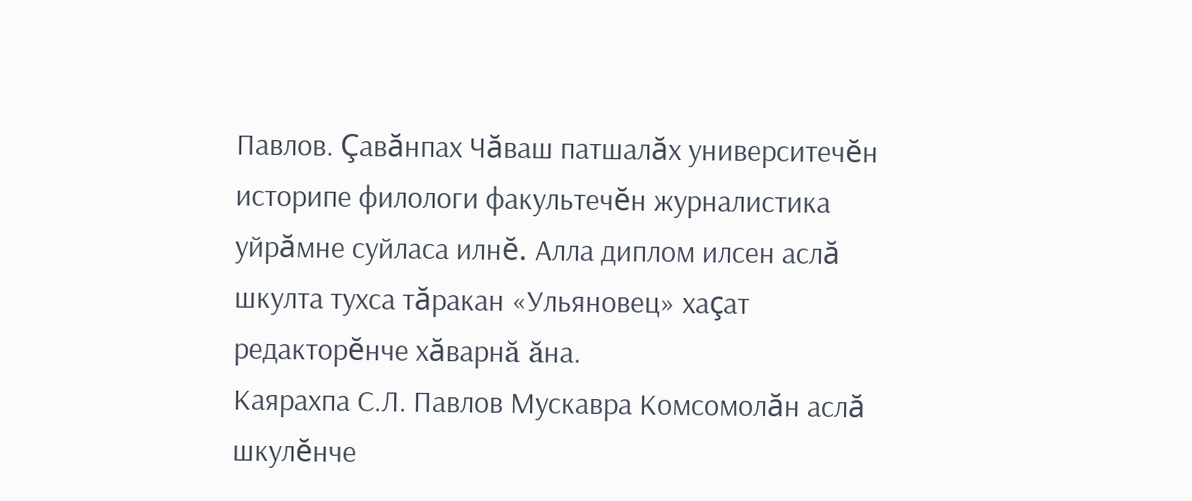Павлов. Çавăнпах Чăваш патшалăх университечĕн историпе филологи факультечĕн журналистика уйрăмне суйласа илнĕ. Алла диплом илсен аслă шкулта тухса тăракан «Ульяновец» хаçат редакторĕнче хăварнă ăна.
Каярахпа С.Л. Павлов Мускавра Комсомолăн аслă шкулĕнче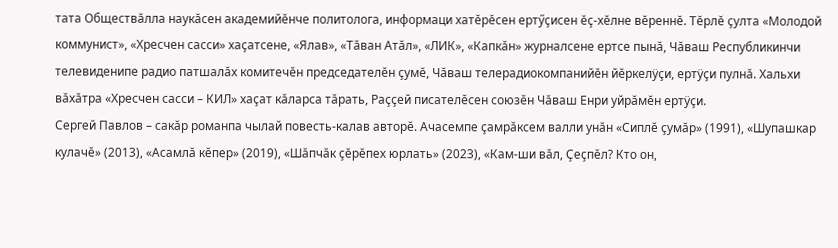тата Обществăлла наукăсен академийĕнче политолога, информаци хатĕрĕсен ертӳçисен ĕç-хĕлне вĕреннĕ. Тĕрлĕ çулта «Молодой коммунист», «Хресчен сасси» хаçатсене, «Ялав», «Тăван Атăл», «ЛИК», «Капкăн» журналсене ертсе пынă, Чăваш Республикинчи телевиденипе радио патшалăх комитечĕн председателĕн çумĕ, Чăваш телерадиокомпанийĕн йĕркелÿçи, ертÿçи пулнă. Хальхи вăхăтра «Хресчен сасси – КИЛ» хаçат кăларса тăрать, Раççей писателĕсен союзĕн Чăваш Енри уйрăмĕн ертÿçи.
Сергей Павлов – сакăр романпа чылай повесть-калав авторĕ. Ачасемпе çамрăксем валли унăн «Сиплĕ çумăр» (1991), «Шупашкар кулачĕ» (2013), «Асамлă кĕпер» (2019), «Шăпчăк çĕрĕпех юрлать» (2023), «Кам-ши вăл, Çеçпĕл? Кто он,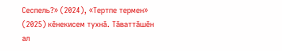Сеспель?» (2024), «Тертпе термен» (2025) кĕнекисем тухнă. Тăваттăшĕн ал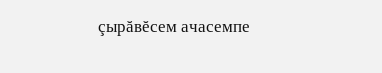çырăвĕсем ачасемпе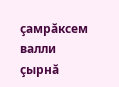çамрăксем валли çырнă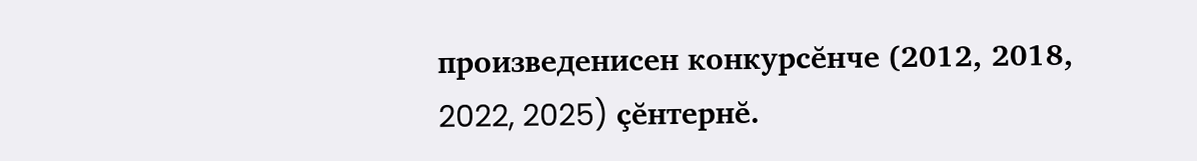произведенисен конкурсĕнче (2012, 2018, 2022, 2025) çĕнтернĕ.